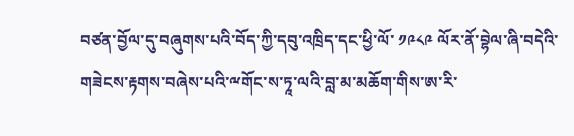བཙན་བྱོལ་དུ་བཞུགས་པའི་བོད་ཀྱི་དབུ་འཁྲིད་དང་ཕྱི་ལོ་ ༡༩༨༩ ལོར་ནོ་བྷེལ་ཞི་བདེའི་གཟེངས་རྟགས་བཞེས་པའི་ྋགོང་ས་ཏཱ་ལའི་བླ་མ་མཆོག་གིས་ཨ་རི་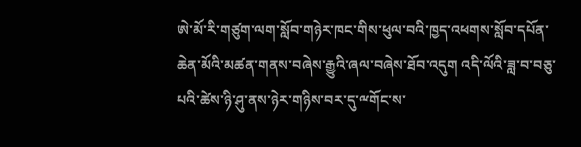ཨེ་མོ་རི་གཙུག་ལག་སློབ་གཉེར་ཁང་གིས་ཕུལ་བའི་ཁྱད་འཕགས་སློབ་དཔོན་ཆེན་མོའི་མཚན་གནས་བཞེས་རྒྱུའི་ཞལ་བཞེས་ཐོབ་འདུག འདི་ལོའི་ཟླ་བ་བཅུ་པའི་ཚེས་ཉི་ཤུ་ནས་ཉེར་གཉིས་བར་དུ་ྋགོང་ས་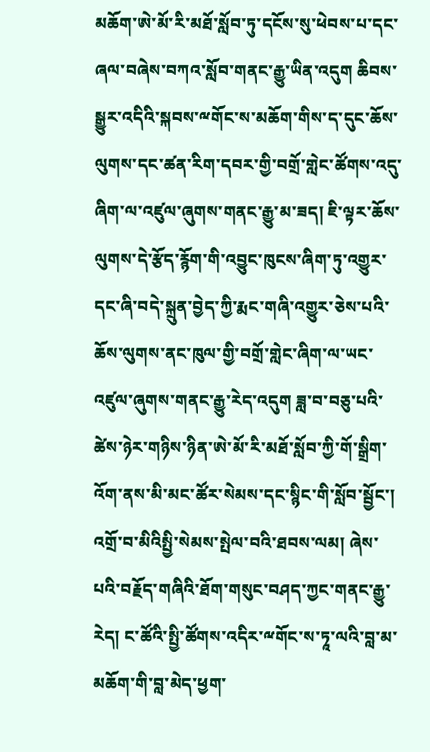མཆོག་ཨེ་མོ་རི་མཐོ་སློབ་ཏུ་དངོས་སུ་ཕེབས་པ་དང་ཞལ་བཞེས་བཀའ་སློབ་གནང་རྒྱུ་ཡིན་འདུག ཆིབས་སྒྱུར་འདིའི་སྐབས་ྋགོང་ས་མཆོག་གིས་ད་དུང་ཆོས་ལུགས་དང་ཚན་རིག་དབར་གྱི་བགྲོ་གླེང་ཚོགས་འདུ་ཞིག་ལ་འཛུལ་ཞུགས་གནང་རྒྱུ་མ་ཟད། ཇི་ལྟར་ཆོས་ལུགས་དེ་རྩོད་རྙོག་གི་འབྱུང་ཁུངས་ཞིག་ཏུ་འགྱུར་དང་ཞི་བདེ་སྐྲུན་བྱེད་ཀྱི་རྨང་གཞི་འགྱུར་ཅེས་པའི་ཆོས་ལུགས་ནང་ཁུལ་གྱི་བགྲོ་གླེང་ཞིག་ལ་ཡང་འཛུལ་ཞུགས་གནང་རྒྱུ་རེད་འདུག ཟླ་བ་བཅུ་པའི་ཚེས་ཉེར་གཉིས་ཉིན་ཨེ་མོ་རི་མཐོ་སློབ་ཀྱི་གོ་སྒྲིག་འོག་ནས་མི་མང་ཚོར་སེམས་དང་སྙིང་གི་སློབ་སྦྱོང་། འགྲོ་བ་མིའིསྤྱི་སེམས་སྤེལ་བའི་ཐབས་ལམ། ཞེས་པའི་བརྗོད་གཞིའི་ཐོག་གསུང་བཤད་ཀྱང་གནང་རྒྱུ་རེད། ང་ཚོའི་སྤྱི་ཚོགས་འདིར་ྋགོང་ས་ཏཱ་ལའི་བླ་མ་མཆོག་གི་བླ་མེད་ཕྱག་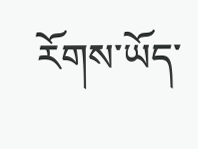རོགས་ཡོད་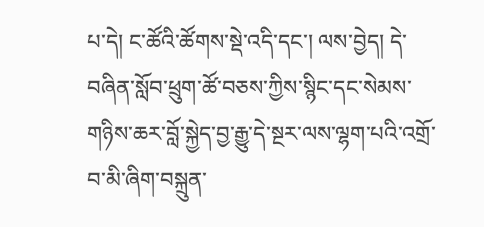པ་དེ། ང་ཚོའི་ཚོགས་སྡེ་འདི་དང་། ལས་བྱེད། དེ་བཞིན་སློབ་ཕྲུག་ཚོ་བཅས་ཀྱིས་སྙིང་དང་སེམས་གཉིས་ཆར་བློ་སྐྱེད་བྱ་རྒྱུ་དེ་སྔར་ལས་ལྷག་པའི་འགྲོ་བ་མི་ཞིག་བསྐྲུན་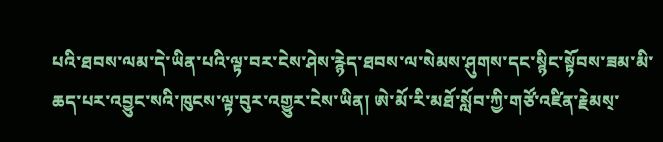པའི་ཐབས་ལམ་དེ་ཡིན་པའི་ལྟ་བར་ངེས་ཤེས་རྙེད་ཐབས་ལ་སེམས་ཤུགས་དང་སྙིང་སྟོབས་ཟམ་མི་ཆད་པར་འབྱུང་སའི་ཁུངས་ལྟ་བུར་འགྱུར་ངེས་ཡིན། ཨེ་མོ་རི་མཐོ་སློབ་ཀྱི་གཙོ་འཛིན་རྗེམས྄་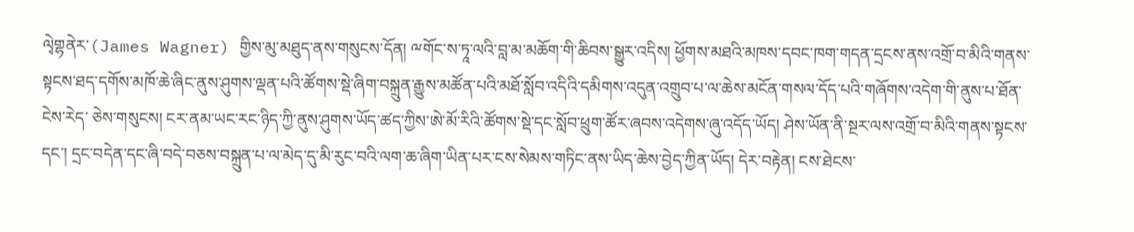ལྭེགྷནེར་(James Wagner) གྱིས་མུ་མཐུད་ནས་གསུངས་དོན། ྋགོང་ས་ཏཱ་ལའི་བླ་མ་མཆོག་གི་ཆིབས་སྒྱུར་འདིས། ཕྱོགས་མཐའི་མཁས་དབང་ཁག་གདན་དྲངས་ནས་འགྲོ་བ་མིའི་གནས་སྟངས་ཐད་དགོས་མཁོ་ཆེ་ཞིང་ནུས་ཤུགས་ལྡན་པའི་ཚོགས་སྡེ་ཞིག་བསྐྲུན་རྒྱུས་མཚོན་པའི་མཐོ་སློབ་འདིའི་དམིགས་འདུན་འགྲུབ་པ་ལ་ཆེས་མངོན་གསལ་དོད་པའི་གཞོགས་འདེག་གི་ནུས་པ་ཐོན་ངེས་རེད་ ཅེས་གསུངས། ངར་ནམ་ཡང་རང་ཉིད་ཀྱི་ནུས་ཤུགས་ཡོད་ཚད་ཀྱིས་ཨེ་མོ་རིའི་ཚོགས་སྡེ་དང་སློབ་ཕྲུག་ཚོར་ཞབས་འདེགས་ཞུ་འདོད་ཡོད། ཤེས་ཡོན་ནི་སྔར་ལས་འགྲོ་བ་མིའི་གནས་སྟངས་དང་། དྲང་བདེན་དང་ཞི་བདེ་བཅས་བསྐྲུན་པ་ལ་མེད་དུ་མི་རུང་བའི་ལག་ཆ་ཞིག་ཡིན་པར་ངས་སེམས་གཏིང་ནས་ཡིད་ཆེས་བྱེད་ཀྱིན་ཡོད། དེར་བརྟེན། ངས་ཐེངས་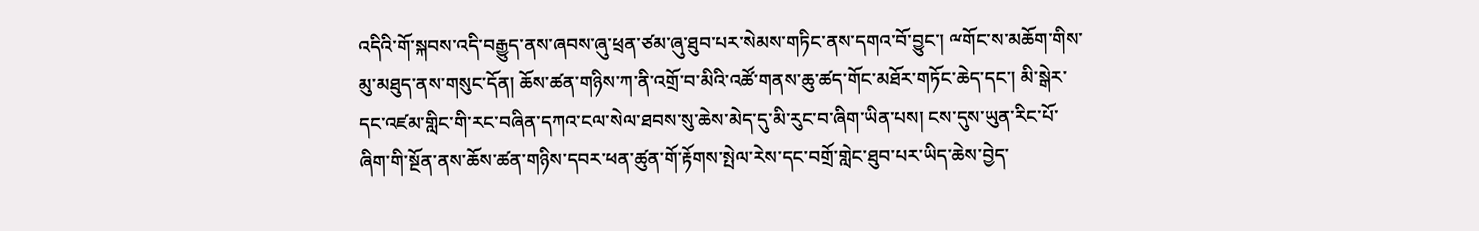འདིའི་གོ་སྐབས་འདི་བརྒྱུད་ནས་ཞབས་ཞུ་ཕྲན་ཙམ་ཞུ་ཐུབ་པར་སེམས་གཏིང་ནས་དགའ་བོ་བྱུང་། ྋགོང་ས་མཆོག་གིས་མུ་མཐུད་ནས་གསུང་དོན། ཆོས་ཚན་གཉིས་ཀ་ནི་འགྲོ་བ་མིའི་འཚོ་གནས་ཆུ་ཚད་གོང་མཐོར་གཏོང་ཆེད་དང་། མི་སྒེར་དང་འཛམ་གླིང་གི་རང་བཞིན་དཀའ་ངལ་སེལ་ཐབས་སུ་ཆེས་མེད་དུ་མི་རུང་བ་ཞིག་ཡིན་པས། ངས་དུས་ཡུན་རིང་པོ་ཞིག་གི་སྔོན་ནས་ཆོས་ཚན་གཉིས་དབར་ཕན་ཚུན་གོ་རྟོགས་སྤེལ་རེས་དང་བགྲོ་གླེང་ཐུབ་པར་ཡིད་ཆེས་བྱེད་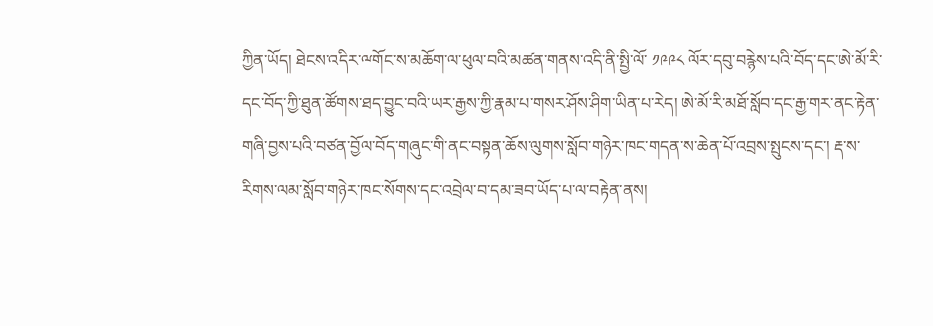ཀྱིན་ཡོད། ཐེངས་འདིར་ྋགོང་ས་མཆོག་ལ་ཕུལ་བའི་མཚན་གནས་འདི་ནི་སྤྱི་ལོ་ ༡༩༩༨ ལོར་དབུ་བརྙེས་པའི་བོད་དང་ཨེ་མོ་རི་དང་བོད་ཀྱི་ཐུན་ཚོགས་ཐད་བྱུང་བའི་ཡར་རྒྱས་ཀྱི་རྣམ་པ་གསར་ཤོས་ཤིག་ཡིན་པ་རེད། ཨེ་མོ་རི་མཐོ་སློབ་དང་རྒྱ་གར་ནང་རྟེན་གཞི་བྱས་པའི་བཙན་བྱོལ་བོད་གཞུང་གི་ནང་བསྟན་ཆོས་ལུགས་སློབ་གཉེར་ཁང་གདན་ས་ཆེན་པོ་འབྲས་སྤུངས་དང་། རྡ་ས་རིགས་ལམ་སློབ་གཉེར་ཁང་སོགས་དང་འབྲེལ་བ་དམ་ཟབ་ཡོད་པ་ལ་བརྟེན་ནས།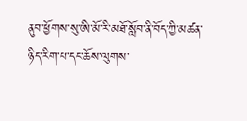ནུབ་ཕྱོགས་སུ་ཨི་མོ་རི་མཐོ་སློབ་ནི་བོད་ཀྱི་མཚན་ཉིད་རིག་པ་དང་ཆོས་ལུགས་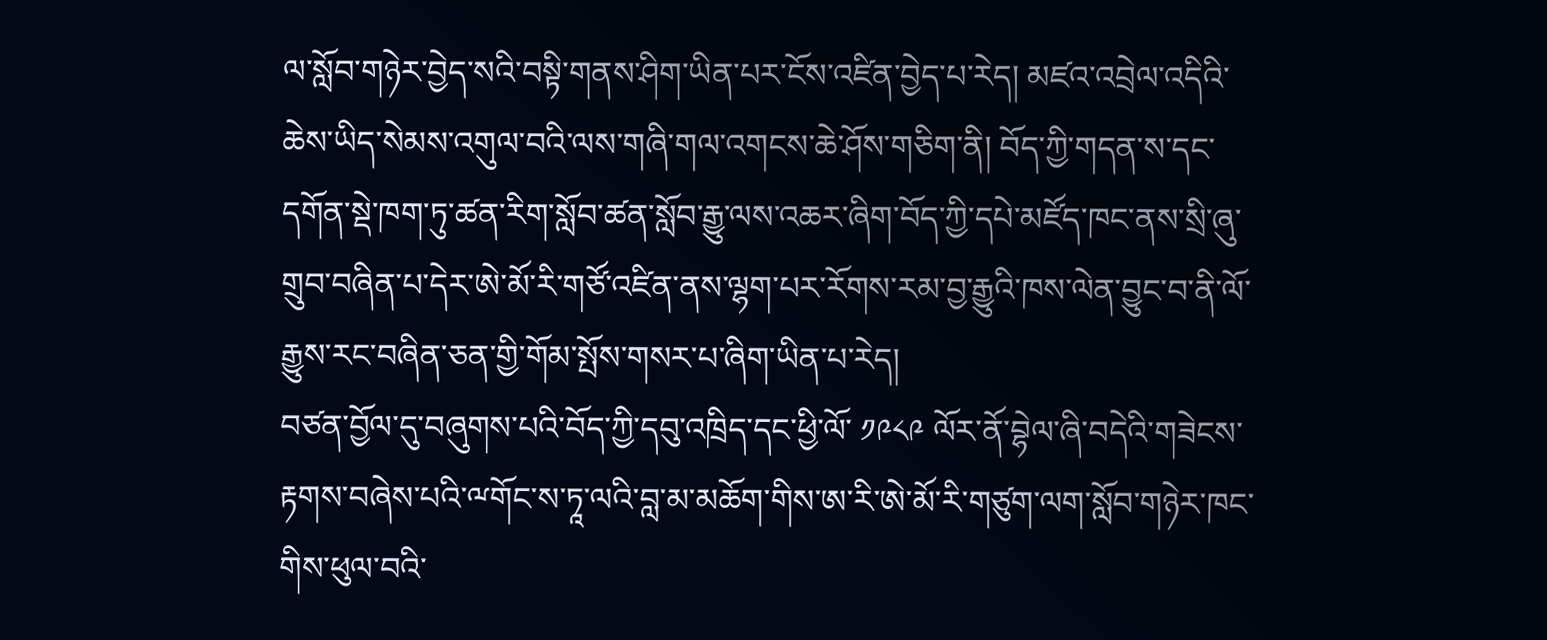ལ་སློབ་གཉེར་བྱེད་སའི་བསྟི་གནས་ཤིག་ཡིན་པར་ངོས་འཛིན་བྱེད་པ་རེད། མཛའ་འབྲེལ་འདིའི་ཆེས་ཡིད་སེམས་འགུལ་བའི་ལས་གཞི་གལ་འགངས་ཆེ་ཤོས་གཅིག་ནི། བོད་ཀྱི་གདན་ས་དང་དགོན་སྡེ་ཁག་ཏུ་ཚན་རིག་སློབ་ཚན་སློབ་རྒྱུ་ལས་འཆར་ཞིག་བོད་ཀྱི་དཔེ་མཛོད་ཁང་ནས་སྲི་ཞུ་གྲུབ་བཞིན་པ་དེར་ཨེ་མོ་རི་གཙོ་འཛིན་ནས་ལྷག་པར་རོགས་རམ་བྱ་རྒྱུའི་ཁས་ལེན་བྱུང་བ་ནི་ལོ་རྒྱུས་རང་བཞིན་ཅན་གྱི་གོམ་སྤོས་གསར་པ་ཞིག་ཡིན་པ་རེད།
བཙན་བྱོལ་དུ་བཞུགས་པའི་བོད་ཀྱི་དབུ་འཁྲིད་དང་ཕྱི་ལོ་ ༡༩༨༩ ལོར་ནོ་བྷེལ་ཞི་བདེའི་གཟེངས་རྟགས་བཞེས་པའི་ྋགོང་ས་ཏཱ་ལའི་བླ་མ་མཆོག་གིས་ཨ་རི་ཨེ་མོ་རི་གཙུག་ལག་སློབ་གཉེར་ཁང་གིས་ཕུལ་བའི་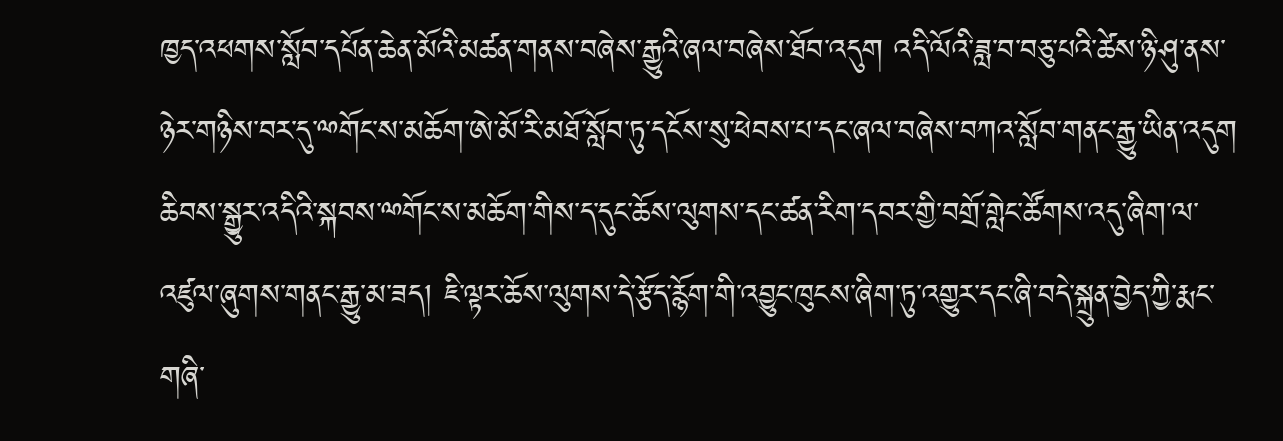ཁྱད་འཕགས་སློབ་དཔོན་ཆེན་མོའི་མཚན་གནས་བཞེས་རྒྱུའི་ཞལ་བཞེས་ཐོབ་འདུག འདི་ལོའི་ཟླ་བ་བཅུ་པའི་ཚེས་ཉི་ཤུ་ནས་ཉེར་གཉིས་བར་དུ་ྋགོང་ས་མཆོག་ཨེ་མོ་རི་མཐོ་སློབ་ཏུ་དངོས་སུ་ཕེབས་པ་དང་ཞལ་བཞེས་བཀའ་སློབ་གནང་རྒྱུ་ཡིན་འདུག ཆིབས་སྒྱུར་འདིའི་སྐབས་ྋགོང་ས་མཆོག་གིས་ད་དུང་ཆོས་ལུགས་དང་ཚན་རིག་དབར་གྱི་བགྲོ་གླེང་ཚོགས་འདུ་ཞིག་ལ་འཛུལ་ཞུགས་གནང་རྒྱུ་མ་ཟད། ཇི་ལྟར་ཆོས་ལུགས་དེ་རྩོད་རྙོག་གི་འབྱུང་ཁུངས་ཞིག་ཏུ་འགྱུར་དང་ཞི་བདེ་སྐྲུན་བྱེད་ཀྱི་རྨང་གཞི་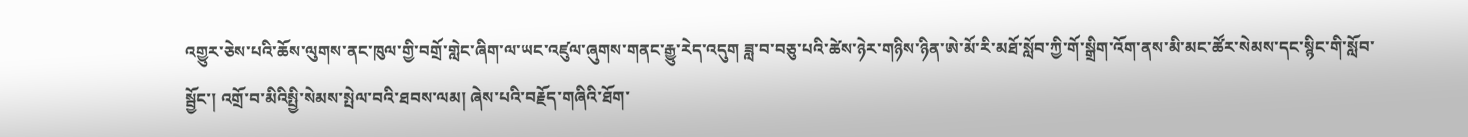འགྱུར་ཅེས་པའི་ཆོས་ལུགས་ནང་ཁུལ་གྱི་བགྲོ་གླེང་ཞིག་ལ་ཡང་འཛུལ་ཞུགས་གནང་རྒྱུ་རེད་འདུག ཟླ་བ་བཅུ་པའི་ཚེས་ཉེར་གཉིས་ཉིན་ཨེ་མོ་རི་མཐོ་སློབ་ཀྱི་གོ་སྒྲིག་འོག་ནས་མི་མང་ཚོར་སེམས་དང་སྙིང་གི་སློབ་སྦྱོང་། འགྲོ་བ་མིའིསྤྱི་སེམས་སྤེལ་བའི་ཐབས་ལམ། ཞེས་པའི་བརྗོད་གཞིའི་ཐོག་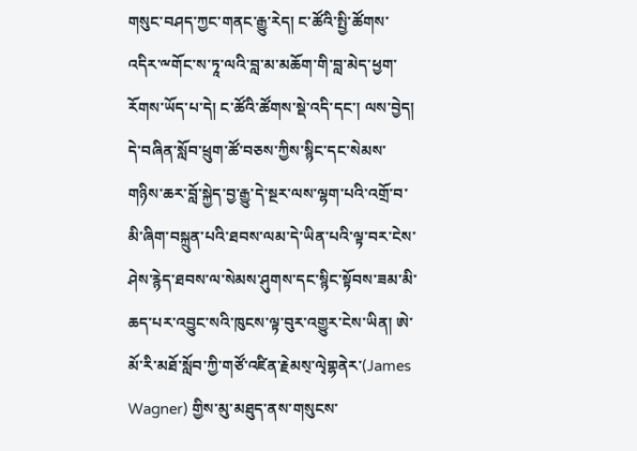གསུང་བཤད་ཀྱང་གནང་རྒྱུ་རེད། ང་ཚོའི་སྤྱི་ཚོགས་འདིར་ྋགོང་ས་ཏཱ་ལའི་བླ་མ་མཆོག་གི་བླ་མེད་ཕྱག་རོགས་ཡོད་པ་དེ། ང་ཚོའི་ཚོགས་སྡེ་འདི་དང་། ལས་བྱེད། དེ་བཞིན་སློབ་ཕྲུག་ཚོ་བཅས་ཀྱིས་སྙིང་དང་སེམས་གཉིས་ཆར་བློ་སྐྱེད་བྱ་རྒྱུ་དེ་སྔར་ལས་ལྷག་པའི་འགྲོ་བ་མི་ཞིག་བསྐྲུན་པའི་ཐབས་ལམ་དེ་ཡིན་པའི་ལྟ་བར་ངེས་ཤེས་རྙེད་ཐབས་ལ་སེམས་ཤུགས་དང་སྙིང་སྟོབས་ཟམ་མི་ཆད་པར་འབྱུང་སའི་ཁུངས་ལྟ་བུར་འགྱུར་ངེས་ཡིན། ཨེ་མོ་རི་མཐོ་སློབ་ཀྱི་གཙོ་འཛིན་རྗེམས྄་ལྭེགྷནེར་(James Wagner) གྱིས་མུ་མཐུད་ནས་གསུངས་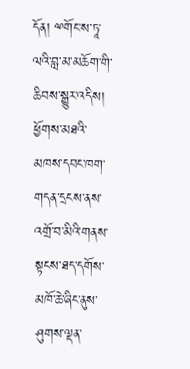དོན། ྋགོང་ས་ཏཱ་ལའི་བླ་མ་མཆོག་གི་ཆིབས་སྒྱུར་འདིས། ཕྱོགས་མཐའི་མཁས་དབང་ཁག་གདན་དྲངས་ནས་འགྲོ་བ་མིའི་གནས་སྟངས་ཐད་དགོས་མཁོ་ཆེ་ཞིང་ནུས་ཤུགས་ལྡན་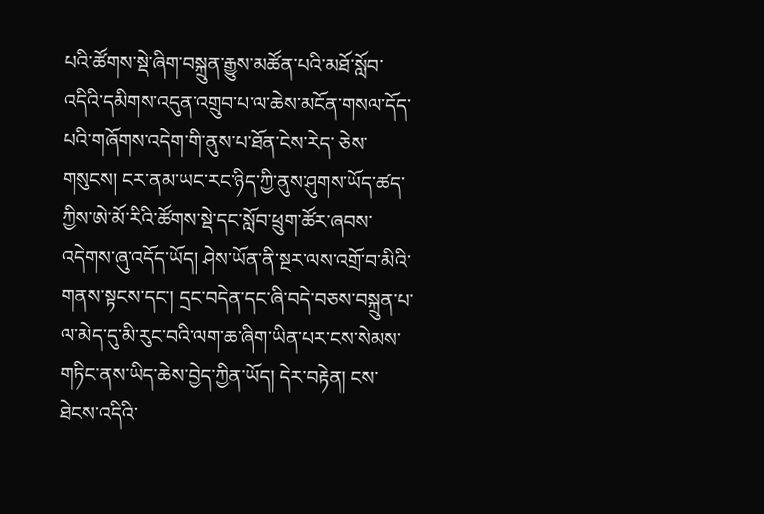པའི་ཚོགས་སྡེ་ཞིག་བསྐྲུན་རྒྱུས་མཚོན་པའི་མཐོ་སློབ་འདིའི་དམིགས་འདུན་འགྲུབ་པ་ལ་ཆེས་མངོན་གསལ་དོད་པའི་གཞོགས་འདེག་གི་ནུས་པ་ཐོན་ངེས་རེད་ ཅེས་གསུངས། ངར་ནམ་ཡང་རང་ཉིད་ཀྱི་ནུས་ཤུགས་ཡོད་ཚད་ཀྱིས་ཨེ་མོ་རིའི་ཚོགས་སྡེ་དང་སློབ་ཕྲུག་ཚོར་ཞབས་འདེགས་ཞུ་འདོད་ཡོད། ཤེས་ཡོན་ནི་སྔར་ལས་འགྲོ་བ་མིའི་གནས་སྟངས་དང་། དྲང་བདེན་དང་ཞི་བདེ་བཅས་བསྐྲུན་པ་ལ་མེད་དུ་མི་རུང་བའི་ལག་ཆ་ཞིག་ཡིན་པར་ངས་སེམས་གཏིང་ནས་ཡིད་ཆེས་བྱེད་ཀྱིན་ཡོད། དེར་བརྟེན། ངས་ཐེངས་འདིའི་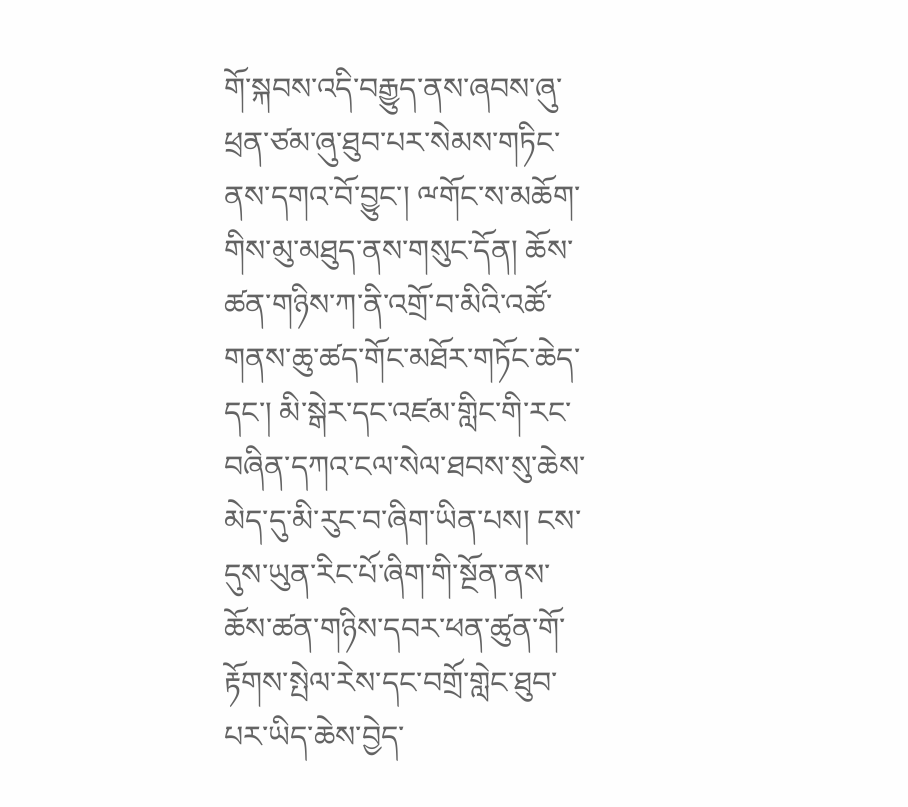གོ་སྐབས་འདི་བརྒྱུད་ནས་ཞབས་ཞུ་ཕྲན་ཙམ་ཞུ་ཐུབ་པར་སེམས་གཏིང་ནས་དགའ་བོ་བྱུང་། ྋགོང་ས་མཆོག་གིས་མུ་མཐུད་ནས་གསུང་དོན། ཆོས་ཚན་གཉིས་ཀ་ནི་འགྲོ་བ་མིའི་འཚོ་གནས་ཆུ་ཚད་གོང་མཐོར་གཏོང་ཆེད་དང་། མི་སྒེར་དང་འཛམ་གླིང་གི་རང་བཞིན་དཀའ་ངལ་སེལ་ཐབས་སུ་ཆེས་མེད་དུ་མི་རུང་བ་ཞིག་ཡིན་པས། ངས་དུས་ཡུན་རིང་པོ་ཞིག་གི་སྔོན་ནས་ཆོས་ཚན་གཉིས་དབར་ཕན་ཚུན་གོ་རྟོགས་སྤེལ་རེས་དང་བགྲོ་གླེང་ཐུབ་པར་ཡིད་ཆེས་བྱེད་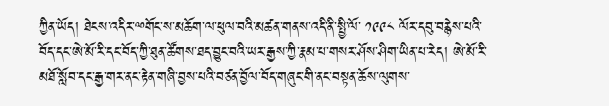ཀྱིན་ཡོད། ཐེངས་འདིར་ྋགོང་ས་མཆོག་ལ་ཕུལ་བའི་མཚན་གནས་འདི་ནི་སྤྱི་ལོ་ ༡༩༩༨ ལོར་དབུ་བརྙེས་པའི་བོད་དང་ཨེ་མོ་རི་དང་བོད་ཀྱི་ཐུན་ཚོགས་ཐད་བྱུང་བའི་ཡར་རྒྱས་ཀྱི་རྣམ་པ་གསར་ཤོས་ཤིག་ཡིན་པ་རེད། ཨེ་མོ་རི་མཐོ་སློབ་དང་རྒྱ་གར་ནང་རྟེན་གཞི་བྱས་པའི་བཙན་བྱོལ་བོད་གཞུང་གི་ནང་བསྟན་ཆོས་ལུགས་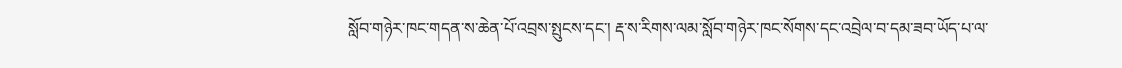སློབ་གཉེར་ཁང་གདན་ས་ཆེན་པོ་འབྲས་སྤུངས་དང་། རྡ་ས་རིགས་ལམ་སློབ་གཉེར་ཁང་སོགས་དང་འབྲེལ་བ་དམ་ཟབ་ཡོད་པ་ལ་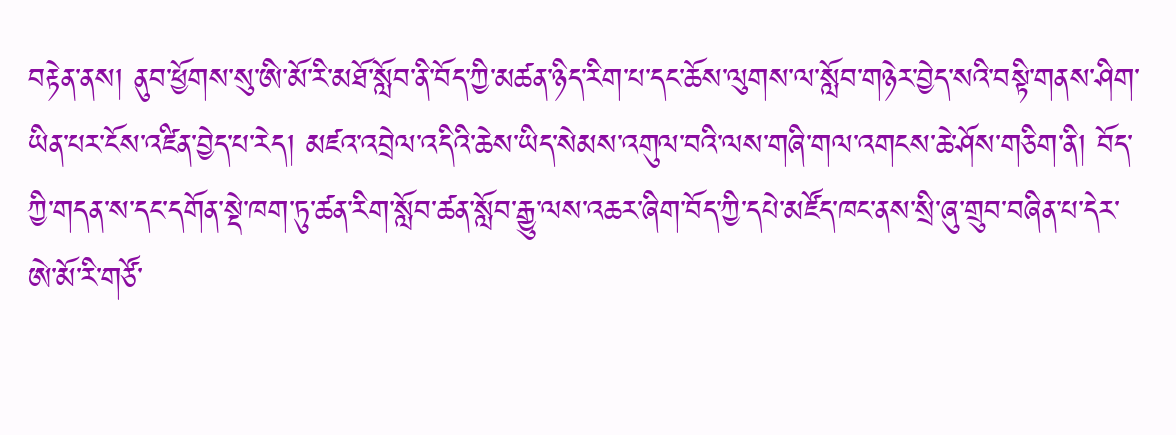བརྟེན་ནས། ནུབ་ཕྱོགས་སུ་ཨི་མོ་རི་མཐོ་སློབ་ནི་བོད་ཀྱི་མཚན་ཉིད་རིག་པ་དང་ཆོས་ལུགས་ལ་སློབ་གཉེར་བྱེད་སའི་བསྟི་གནས་ཤིག་ཡིན་པར་ངོས་འཛིན་བྱེད་པ་རེད། མཛའ་འབྲེལ་འདིའི་ཆེས་ཡིད་སེམས་འགུལ་བའི་ལས་གཞི་གལ་འགངས་ཆེ་ཤོས་གཅིག་ནི། བོད་ཀྱི་གདན་ས་དང་དགོན་སྡེ་ཁག་ཏུ་ཚན་རིག་སློབ་ཚན་སློབ་རྒྱུ་ལས་འཆར་ཞིག་བོད་ཀྱི་དཔེ་མཛོད་ཁང་ནས་སྲི་ཞུ་གྲུབ་བཞིན་པ་དེར་ཨེ་མོ་རི་གཙོ་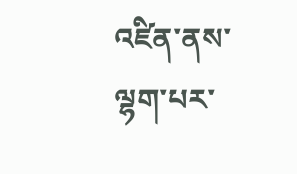འཛིན་ནས་ལྷག་པར་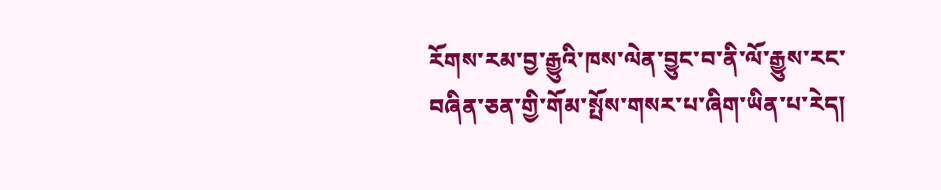རོགས་རམ་བྱ་རྒྱུའི་ཁས་ལེན་བྱུང་བ་ནི་ལོ་རྒྱུས་རང་བཞིན་ཅན་གྱི་གོམ་སྤོས་གསར་པ་ཞིག་ཡིན་པ་རེད།